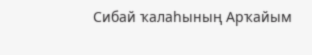Сибай ҡалаһының Арҡайым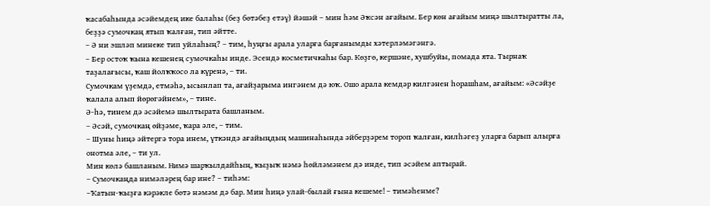ҡасабаһында әсәйемдең ике балаһы (беҙ бөтәбеҙ етәү) йәшәй – мин һәм Әҡсән ағайым. Бер көн ағайым миңә шылтыратты ла, беҙҙә сумочкаң ятып ҡалған, тип әйтте.
– Ә ни эшләп минеке тип уйлаһың? – тим, һуңғы арала уларға барғанымды хәтерләмәгәнгә.
– Бер остоҡ ҡына кешенең сумочкаһы инде. Эсендә косметичкаһы бар. Көҙгө, кершәне, хушбуйы, помада ята. Тырнаҡ таҙалағысы, ҡаш йолҡҡосо ла күренә, – ти.
Сумочкам үҙемдә, етмәһә, ысынлап та, ағайҙарыма ингәнем дә юҡ. Ошо арала кемдәр килгәнен һорашһам, ағайым: «Әсәйҙе ҡалала алып йөрөгәйнем», – тине.
Ә-һә, тинем дә әсәйемә шылтырата башланым.
– Әсәй, сумочкаң өйҙәме, ҡара әле, – тим.
– Шуны һиңә әйтергә тора инем, үткәндә ағайыңдың машинаһында әйберҙәрем тороп ҡалған, килһәгеҙ уларға барып алырға онотма әле, – ти ул.
Мин көлә башланым. Нимә шарҡылдайһың, ҡыҙыҡ нәмә һөйләмәнем дә инде, тип әсәйем аптырай.
– Сумочкаңда нимәләрең бар ине? – тиһәм:
–Ҡатын-ҡыҙға кәрәкле бөтә нәмәм дә бар. Мин һиңә улай-былай ғына кешеме! – тимәһенме?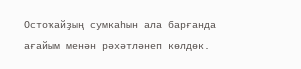Остоҡайҙың сумкаһын ала барғанда ағайым менән рәхәтләнеп көлдөк.